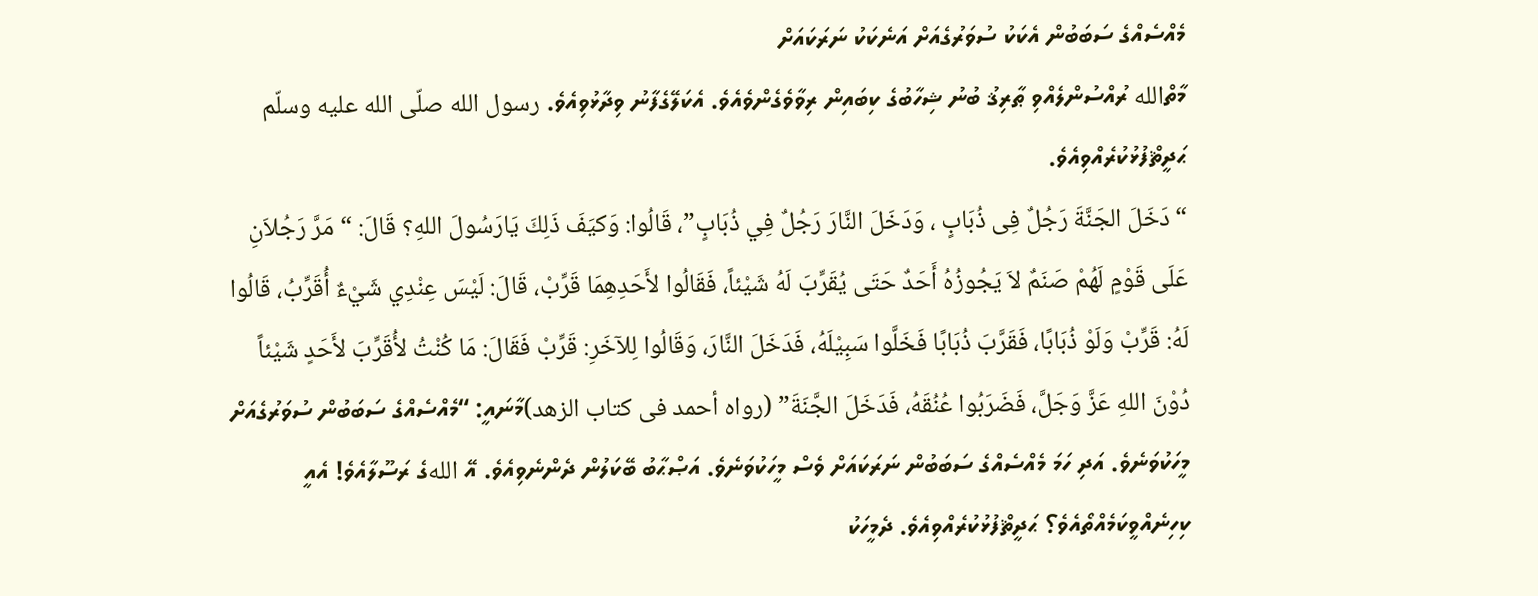މެއްސެއްގެ ސަބަބުން އެކަކު ސުވަރުގެއަށް އަނެކަކު ނަރަކައަށް
މާތްالله ރުއްސުންލެއްވި ޠާރިޤު ބުނު ޝިހާބުގެ ކިބައިން ރިވާވެގެންވެއެވެ. އެކަލޭގެފާނު ވިދާޅުވިއެވެ. رسول الله صلّى الله عليه وسلّم ޙަދީޘްފުޅުކުރެއްވިއެވެ.
“دَخَلَ الجَنَّةَ رَجُلٌ فِى ذُبَابٍ ، وَدَخَلَ النَّارَ رَجُلٌ فِي ذُبَابٍ”، قَالُوا: وَكيَفَ ذَلِكَ يَارَسُولَ اللهِ؟ قَالَ: “مَرَّ رَجُلاَنِ عَلَى قَوْمٍ لَهُمْ صَنَمٌ لاَ يَجُوزُهُ أَحَدٌ حَتَى يُقَرِّبَ لَهُ شَيْئاً، فَقَالُوا لأَحَدِهِمَا قَرِّبْ، قَالَ: لَيْسَ عِنْدِي شَيْءٌ أُقَرِّبُ، قَالُوا لَهُ: قَرِّبْ وَلَوْ ذُبَابًا، فَقَرَّبَ ذُبَابًا فَخَلَّوا سَبِيْلَهُ، فَدَخَلَ النَّارَ، وَقَالُوا لِلآخَرِ: قَرِّبْ فَقَالَ: مَا كُنْتُ لأُقَرِّبَ لأَحَدٍ شَيْئاً دُوْنَ اللهِ عَزَّ وَجَلَّ، فَضَرَبُوا عُنُقَهُ، فَدَخَلَ الجَّنَةَ” (رواه أحمد فى كتاب الزهد)މާނައީ: “މެއްސެއްގެ ސަބަބުން ސުވަރުގެއަށް މީހަކުވަނެވެ. އަދި ހަމަ މެއްސެއްގެ ސަބަބުން ނަރަކައަށް ވެސް މީހަކުވަނެވެ. އަޞްޙާބު ބޭކަލުން ދެންނެވިއެވެ. އޭ اللهގެ ރަސޫލާއެވެ! އެއީ ކިހިނެއްވީކަމެއްތޯއެވެ؟ ޙަދީޘްފުޅުކުރެއްވިއެވެ. ދެމީހަކު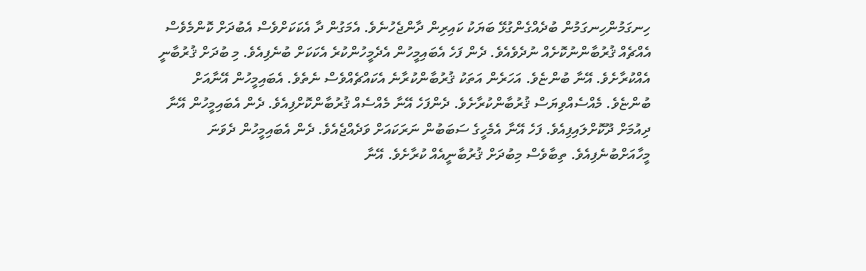ހިނގަމުންހިނގަމުން ބުދެއްގެންގުޅޭ ބަޔަކު ކައިރިން ދާންޖެހުނެވެ. އެމަގުން ދާ އެކަކަށްވެސް އެބުދަށް ކޮންމެވެސް އެއްޗެއް ޤުރުބާންނުކޮށެއް ނުދެވެއެވެ. ދެން ފަހެ އެބައިމީހުން އެދެމީހުންކުރެ އެކަކަށް ބުނެފިއެވެ. މި ބުދަށް ޤުރުބާނީ އެއްކުރާށެވެ. އޭނާ ބުންޏެވެ. އަހަރެން އަތަކު ޤުރުބާންކުރާނެ އެކައްޗެއްވެސް ނެތެވެ. އެބައިމީހުން އޭނާއަށް ބުންޏެވެ. މެއްސެއްވިޔަސް ޤުރުބާންކުރާށެވެ. ދެންފަހެ އޭނާ މެއްސެއް ޤުރުބާންކޮށްފިއެވެ. ދެން އެބައިމީހުން އޭނާ ދިއުމަށް ދޫކޮށްލައިފިއެވެ. ފަހެ އޭނާ އެމެހީގެ ސަބަބުން ނަރަކައަށް ވަދެއްޖެއެވެ. ދެން އެބައިމީހުން ދެވަނަ މީހާއަށްބުނެފިއެވެ. ތިބާވެސް މިބުދަށް ޤުރުބާނީއެއް ކުރާށެވެ. އޭނާ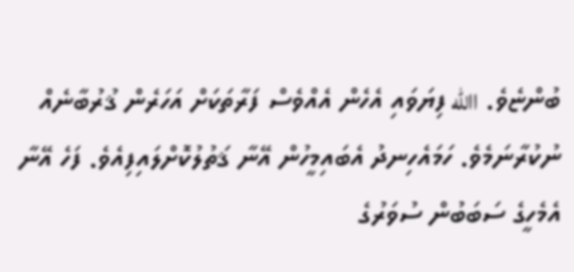ބުންޏެވެ. االله ފިޔަވައި އެހެން އެއްވެސް ފަރާތަކަށް އަހަރެން ޤުރުބާނެއް ނުކުރާނަމެވެ. ހަމައެހިނދު އެބައިމީހުން އޭނާ ޤަތުލުކޮށްލައިފިއެވެ. ފަހެ އޭނާ އެމެހީގެ ސަބަބުން ސުވަރުގެ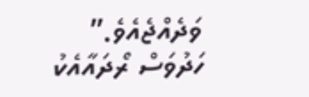ވަދެއްޖެއެވެ.”
ހަދުވަސް ރޯދައާއެކު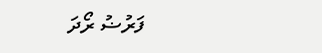ފަރުޟު ރޯދަ